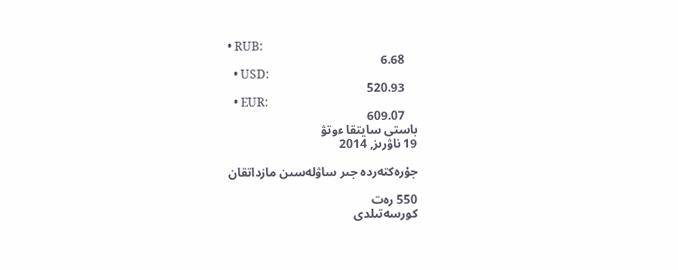• RUB:
    6.68
  • USD:
    520.93
  • EUR:
    609.07
باستى سايتقا ءوتۋ
19 ناۋرىز, 2014

جۇرەكتەردە جىر ساۋلەسىن مازداتقان

550 رەت
كورسەتىلدى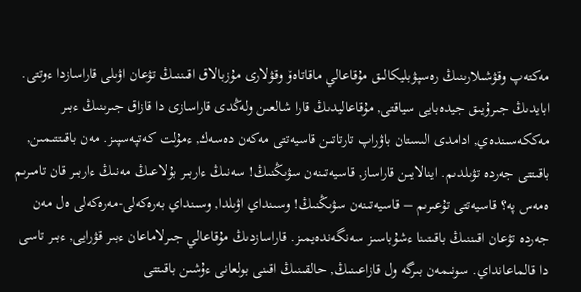مەكتەپ وقۋشىلارىنىڭ رەسپۋبليكالىق مۇقاعالي ماقاتاەۆ وقۋلارى مۇزبالاق اقىننىڭ تۋعان اۋىلى قاراسازدا ءوتتى. ابايدىڭ جىرۇيىق جيدەبايى سياقتى, مۇقاعاليدىڭ قارا شالعىن ولەڭدى قاراسازى دا قازاق جىرىنىڭ ءبىر مەككەسىندەي, ادامدى الىستان باۋراپ تارتاتىن قاسيەتتى مەكەن دەسەك, ءمۇلت كەتپەسپىز. مەن باقىتتىمىن, باقىتتى جەردە تۋىلدىم. اينالايىن قاراساز, قاسيەتىنەن سۋىڭنىڭ! سەنىڭ ءاربىر بۇلاعىڭ مەنىڭ ءاربىر قان تامىرىم ەمەس پە؟ قاسيەتتى تۇعىرىم – قاسيەتىنەن سۋىڭنىڭ! وسىنداي اۋىلدا, وسىنداي بەرەكەلى-مەرەكەلى ەل مەن جەردە تۋعان اقىننىڭ باقىتىنا ءشۇباسىز سەنگەندەيمىز. قاراسازدىڭ مۇقاعالي جىرلاماعان ءبىر قۋرايى, ءبىر تاسى دا قالماعانداي. سونىمەن بىرگە ول قازاعىنىڭ, حالقىنىڭ اقىنى بولعانى ءۇشىن باقىتتى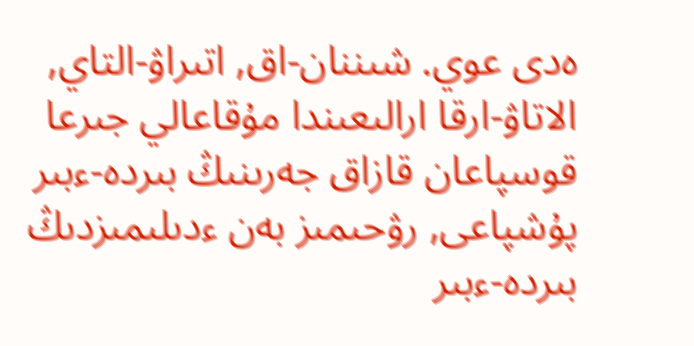ەدى عوي. شىننان-اق, اتىراۋ-التاي, الاتاۋ-ارقا ارالىعىندا مۇقاعالي جىرعا قوسپاعان قازاق جەرىنىڭ بىردە-ءبىر پۇشپاعى, رۋحىمىز بەن ءدىلىمىزدىڭ بىردە-ءبىر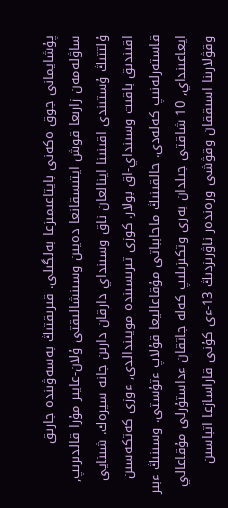پۇشايمانى جوق ەكەنى بايتاعىمىزعا بەلگىلى. قىرىقتىڭ بەسەۋىندە جارىق ساۋلەمەن زارىعا قوش ايتىسقانعا دەيىن وسىنشالىقتى ۇلان-عايىر مۇرا قالدىرىپ, ۇلتتىڭ ۇستىندى اقىنىنا اينالعان ناق وسىنداي دارقان دارىن جانە سيرەك. شىنايى اقىندىق باقىت وسىنداي-اق بولار. كوزى تىرىسىندە مويىندالدى, ءوزى كەتكەسىن قاستەرلەنىپ كەلەدى. حالقىنىڭ ماحابباتى مۇقاعاليعا قۇلاپ ءتۇستى. وسىنىڭ ءبىر ايعاعىنداي, 10 شاقتى جىلدان بەرى وتكىزىلىپ كەلە جاتقان ءداستۇرلى مۇقاعالي وقۋلارىنا اسىققان وقۋشى ورەندەر ناۋرىزدىڭ 13-ءى كۇنى قاراسازعا اتباسىن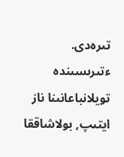تىرەدى. ءتىرىسىندە تويلانباعانىنا ناز ايتىپ, بولاشاققا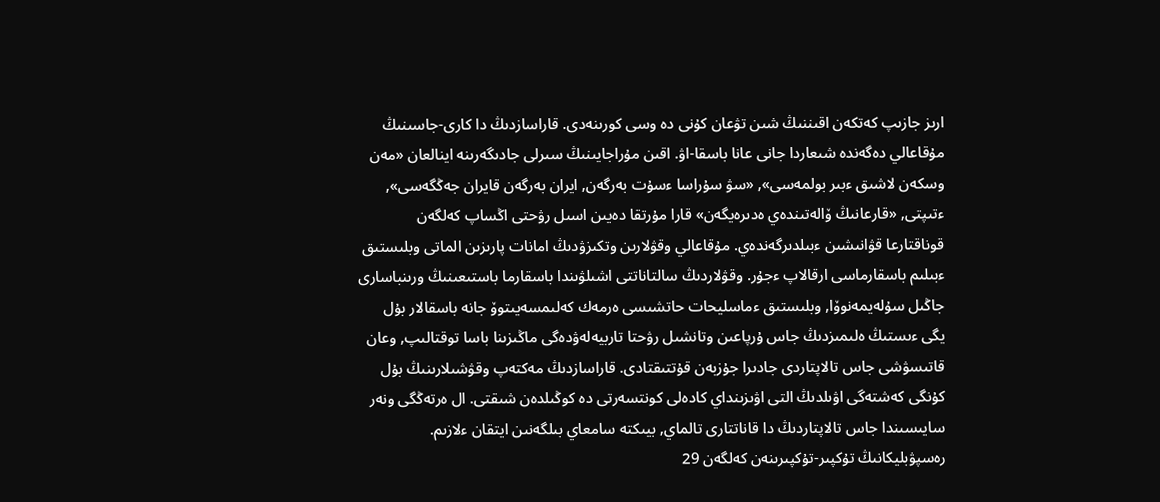ارىز جازىپ كەتكەن اقىننىڭ شىن تۋعان كۇنى دە وسى كورىنەدى. قاراسازدىڭ دا كارى-جاسىنىڭ مۇقاعالي دەگەندە شىعاردا جانى عانا باسقا-اۋ. اقىن مۇراجايىنىڭ سىرلى جادىگەرىنە اينالعان «مەن وسكەن لاشىق ءبىر بولمەسى», «سۋ سۇراسا ءسۇت بەرگەن, ايران بەرگەن قايران جەڭگەسى», ءتىپتى, «قارعانىڭ ۆالەتىندەي ەدىرەيگەن» قارا مۇرتقا دەيىن اسىل رۋحتى اڭساپ كەلگەن قوناقتارعا قۋانىشىن ءبىلدىرگەندەي. مۇقاعالي وقۋلارىن وتكىزۋدىڭ امانات پارىزىن الماتى وبلىستىق ءبىلىم باسقارماسى ارقالاپ ءجۇر. وقۋلاردىڭ سالتاناتتى اشىلۋىندا باسقارما باستىعىنىڭ ورىنباسارى جاڭىل سۇلەيمەنوۆا, وبلىستىق ءماسليحات حاتشىسى ەرمەك كەلىمسەيىتوۆ جانە باسقالار بۇل يگى ءىستىڭ ەلىمىزدىڭ جاس ۇرپاعىن وتانشىل رۋحتا تاربيەلەۋدەگى ماڭىزىنا باسا توقتالىپ, وعان قاتىسۋشى جاس تالاپتاردى جادىرا جۇزبەن قۇتتىقتادى. قاراسازدىڭ مەكتەپ وقۋشىلارىنىڭ بۇل كۇنگى كەشتەگى اۋىلدىڭ التى اۋىزىنداي كادەلى كونتسەرتى دە كوڭىلدەن شىقتى. ال ەرتەڭگى ونەر سايىسىندا جاس تالاپتاردىڭ دا قاناتتارى تالماي, بيىكتە سامعاي بىلگەنىن ايتقان ءلازىم. رەسپۋبليكانىڭ تۇكپىر-تۇكپىرىنەن كەلگەن 29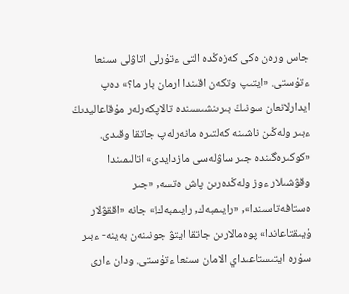جاس ورەن ەكى كەزەڭدە التى ءتۇرلى اتاۋلى سىنعا ءتۇستى. «ايتىپ وتكەن اقىندا ارمان بار ما؟» دەپ ايدارلانعان سونىڭ بىرىنشىسىندە تالاپكەرلەر مۇقاعاليدىڭ ءبىر ولەڭىن ناشىنە كەلتىرە مانەرلەپ جاتقا وقىدى. «كوكىرەگىندە جىر ساۋلەسى مازدايدى» اتالىمىندا وقۋشىلار ءوز ولەڭدەرىن پاش ەتسە, «جىر ەستافەتاسىندا», «رايىمبەك, رايىمبەك!» جانە «اققۋلار ۇيىقتاعاندا» پوەمالارىن جاتقا ايتۋ جونىنەن بەينە- ءبىر سۇرە ايتىستاعىداي الامان سىنعا ءتۇستى. ودان ءارى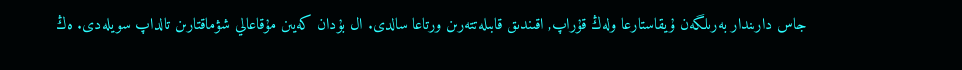جاس دارىندار بەرىلگەن ۇيقاستارعا ولەڭ قۇراپ, اقىندىق قابىلەتتەرىن ورتاعا سالدى. ال بۇدان كەيىن مۇقاعالي شۋماقتارىن تالداپ سويلەدى. ەڭ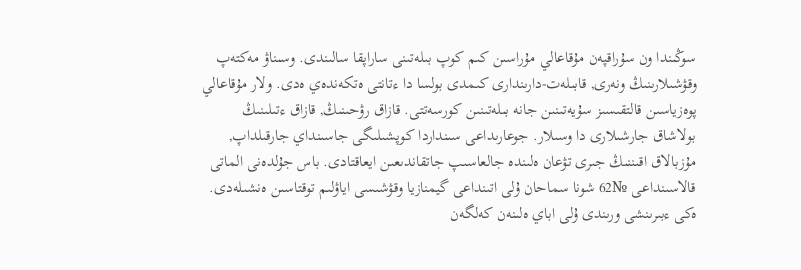سوڭىندا ون سۇراقپەن مۇقاعالي مۇراسىن كىم كوپ بىلەتىنى ساراپقا سالىندى. وسىناۋ مەكتەپ وقۋشىلارىنىڭ ونەرى, قابىلەت-دارىندارى كىمدى بولسا دا ءتانتى ەتكەندەي ەدى. ولار مۇقاعالي پوەزياسىن قالتقىسىز سۇيەتىنىن جانە بىلەتىنىن كورسەتتى. قازاق رۋحىنىڭ, قازاق ءتىلىنىڭ بولاشاق جارشىلارى دا وسىلار. جوعارىداعى سىنداردا كوپشىلىگى جاسىنداي جارقىلداپ, مۇزبالاق اقىننىڭ جىرى تۋعان ەلىندە جالعاسىپ جاتقاندىعىن ايعاقتادى. باس جۇلدەنى الماتى قالاسىنداعى №62 شونا سماحان ۇلى اتىنداعى گيمنازيا وقۋشىسى اياۋلىم توقتاسىن ەنشىلەدى. ەكى ءبىرىنشى ورىندى ۇلى اباي ەلىنەن كەلگەن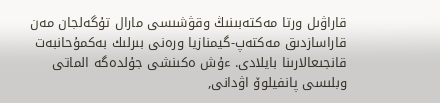قاراۋىل ورتا مەكتەبىنىڭ وقۋشىسى مارال تۇگەلجان مەن قاراسازدىق مەكتەپ-گيمنازيا ورەنى بىرلىك بەكمۇحانبەت قانجىعالارىنا بايلادى. ءۇش ەكىنشى جۇلدەگە الماتى وبلىسى پانفيلوۆ اۋدانى,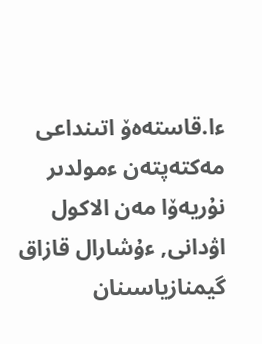ءا.قاستەەۆ اتىنداعى مەكتەپتەن ءمولدىر نۇريەۆا مەن الاكول اۋدانى, ءۇشارال قازاق گيمنازياسىنان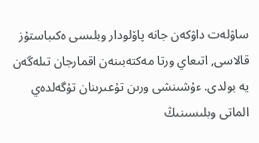ساۋلەت داۋكەن جانە پاۆلودار وبلىسى ەكىباستۇز قالاسى, اتىعاي ورتا مەكتەبىنەن اقمارجان تىلەگەن يە بولدى. ءۇشىنشى ورىن تۇعىرىنان تۇگەلدەي الماتى وبلىسىنىڭ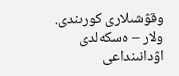وقۋشىلارى كورىندى. ولار – ەسكەلدى اۋدانىنداعى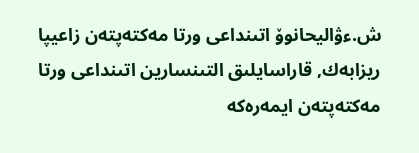ش.ءۋاليحانوۆ اتىنداعى ورتا مەكتەپتەن زاعيپا ريزابەك, قاراسايلىق التىنسارين اتىنداعى ورتا مەكتەپتەن ايمەرەكە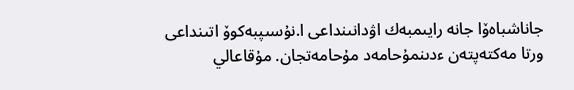جاناشباەۆا جانە رايىمبەك اۋدانىنداعى ا.نۇسىپبەكوۆ اتىنداعى ورتا مەكتەپتەن ءدىنمۇحامەد مۇحامەتجان. مۇقاعالي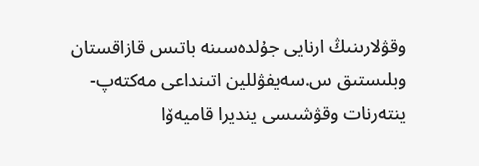وقۋلارىنىڭ ارنايى جۇلدەسىنە باتىس قازاقستان وبلىستىق س.سەيفۋللين اتىنداعى مەكتەپ-ينتەرنات وقۋشىسى ينديرا قاميەۆا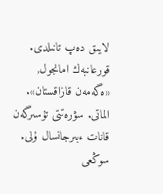لايىق دەپ تانىلدى. قورعانبەك امانجول, «ەگەمەن قازاقستان». الماتى. سۋرەتتى تۇسىرگەن قانات ءبىرجانسال ۇلى.
سوڭعى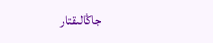جاڭالىقتار